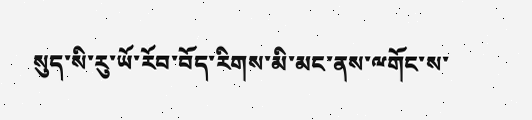སུད་སི་རུ་ཡོ་རོབ་བོད་རིགས་མི་མང་ནས་ྋགོང་ས་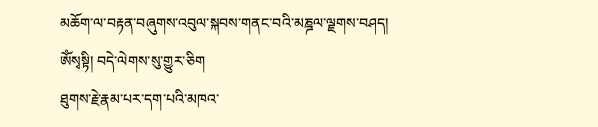མཆོག་ལ་བརྟན་བཞུགས་འབུལ་སྐབས་གནང་བའི་མཎྜལ་ལྗགས་བཤད།
ཨོཾསྭསྟི། བདེ་ལེགས་སུ་གྱུར་ཅིག
ཐུགས་རྗེ་རྣམ་པར་དག་པའི་མཁའ་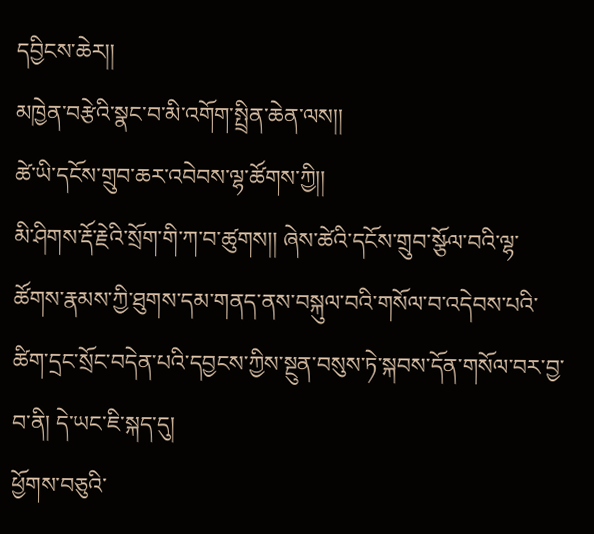དབྱིངས་ཆེར།།
མཁྱེན་བརྩེའི་སྣང་བ་མི་འགོག་སྤྲིན་ཆེན་ལས།།
ཚེ་ཡི་དངོས་གྲུབ་ཆར་འབེབས་ལྷ་ཚོགས་ཀྱི།།
མི་ཤིགས་རྡོ་རྗེའི་སྲོག་གི་ཀ་བ་ཚུགས།། ཞེས་ཚེའི་དངོས་གྲུབ་སྩོལ་བའི་ལྷ་ཚོགས་རྣམས་ཀྱི་ཐུགས་དམ་གནད་ནས་བསྐུལ་བའི་གསོལ་བ་འདེབས་པའི་ཚིག་དྲང་སྲོང་བདེན་པའི་དབྱངས་ཀྱིས་སྔུན་བསུས་ཏེ་སྐབས་དོན་གསོལ་བར་བྱ་བ་ནི། དེ་ཡང་ཇི་སྐད་དུ།
ཕྱོགས་བཅུའི་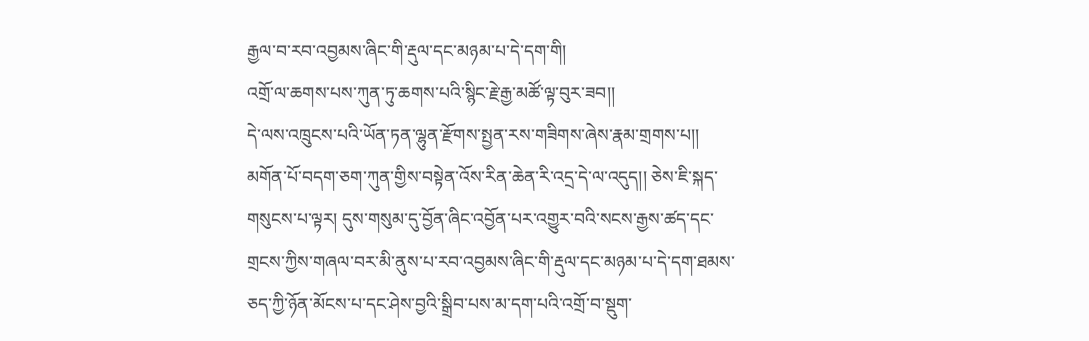རྒྱལ་བ་རབ་འབྱམས་ཞིང་གི་རྡུལ་དང་མཉམ་པ་དེ་དག་གི།
འགྲོ་ལ་ཆགས་པས་ཀུན་ཏུ་ཆགས་པའི་སྙིང་རྗེ་རྒྱ་མཚོ་ལྟ་བུར་ཟབ།།
དེ་ལས་འཁྲུངས་པའི་ཡོན་ཏན་ལྷུན་རྫོགས་སྤྱན་རས་གཟིགས་ཞེས་རྣམ་གྲགས་པ།།
མགོན་པོ་བདག་ཅག་ཀུན་གྱིས་བསྟེན་འོས་རིན་ཆེན་རི་འདྲ་དེ་ལ་འདུད།། ཅེས་ཇི་སྐད་གསུངས་པ་ལྟར། དུས་གསུམ་དུ་བྱོན་ཞིང་འབྱོན་པར་འགྱུར་བའི་སངས་རྒྱས་ཚད་དང་གྲངས་ཀྱིས་གཞལ་བར་མི་ནུས་པ་རབ་འབྱམས་ཞིང་གི་རྡུལ་དང་མཉམ་པ་དེ་དག་ཐམས་ཅད་ཀྱི་ཉོན་མོངས་པ་དང་ཤེས་བྱའི་སྒྲིབ་པས་མ་དག་པའི་འགྲོ་བ་སྡུག་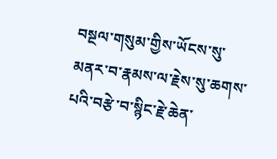བསྔལ་གསུམ་གྱིས་ཡོངས་སུ་མནར་བ་རྣམས་ལ་རྗེས་སུ་ཆགས་པའི་བརྩེ་བ་སྙིང་རྗེ་ཆེན་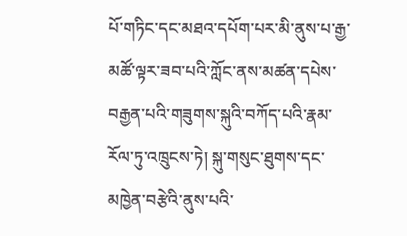པོ་གཏིང་དང་མཐའ་དཔོག་པར་མི་ནུས་པ་རྒྱ་མཚོ་ལྟར་ཟབ་པའི་ཀློང་ནས་མཚན་དཔེས་བརྒྱན་པའི་གཟུགས་སྐུའི་བཀོད་པའི་རྣམ་རོལ་ཏུ་འཁྲུངས་ཏེ། སྐུ་གསུང་ཐུགས་དང་མཁྱེན་བརྩེའི་ནུས་པའི་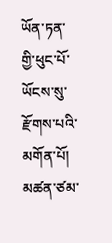ཡོན་ཏན་གྱི་ཕུང་པོ་ཡོངས་སུ་རྫོགས་པའི་མགོན་པོ། མཚན་ཙམ་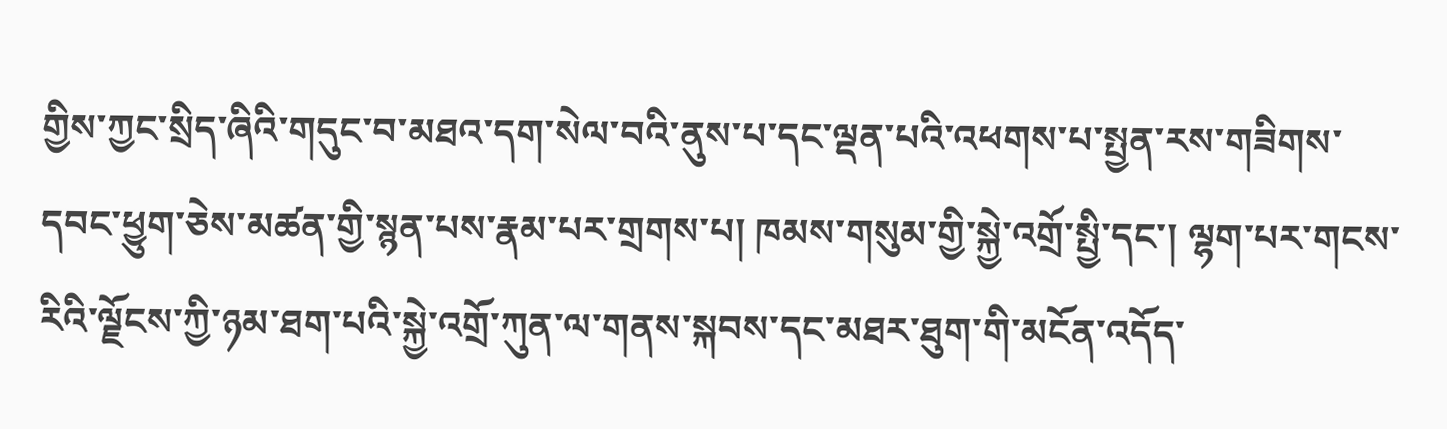གྱིས་ཀྱང་སྲིད་ཞིའི་གདུང་བ་མཐའ་དག་སེལ་བའི་ནུས་པ་དང་ལྡན་པའི་འཕགས་པ་སྤྱན་རས་གཟིགས་དབང་ཕྱུག་ཅེས་མཚན་གྱི་སྙན་པས་རྣམ་པར་གྲགས་པ། ཁམས་གསུམ་གྱི་སྐྱེ་འགྲོ་སྤྱི་དང་། ལྷག་པར་གངས་རིའི་ལྗོངས་ཀྱི་ཉམ་ཐག་པའི་སྐྱེ་འགྲོ་ཀུན་ལ་གནས་སྐབས་དང་མཐར་ཐུག་གི་མངོན་འདོད་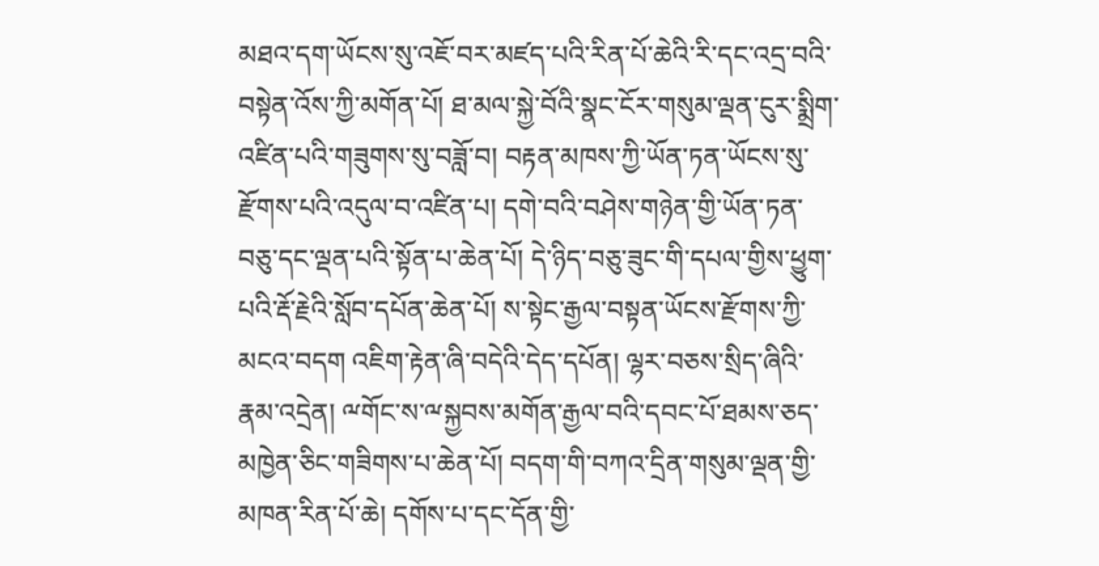མཐའ་དག་ཡོངས་སུ་འཇོ་བར་མཛད་པའི་རིན་པོ་ཆེའི་རི་དང་འདྲ་བའི་བསྟེན་འོས་ཀྱི་མགོན་པོ། ཐ་མལ་སྐྱེ་བོའི་སྣང་ངོར་གསུམ་ལྡན་ངུར་སྨྲིག་འཛིན་པའི་གཟུགས་སུ་བཟློ་བ། བརྟན་མཁས་ཀྱི་ཡོན་ཏན་ཡོངས་སུ་རྫོགས་པའི་འདུལ་བ་འཛིན་པ། དགེ་བའི་བཤེས་གཉེན་གྱི་ཡོན་ཏན་བཅུ་དང་ལྡན་པའི་སྟོན་པ་ཆེན་པོ། དེ་ཉིད་བཅུ་ཟུང་གི་དཔལ་གྱིས་ཕྱུག་པའི་རྡོ་རྗེའི་སློབ་དཔོན་ཆེན་པོ། ས་སྟེང་རྒྱལ་བསྟན་ཡོངས་རྫོགས་ཀྱི་མངའ་བདག འཇིག་རྟེན་ཞི་བདེའི་དེད་དཔོན། ལྷར་བཅས་སྲིད་ཞིའི་རྣམ་འདྲེན། ྋགོང་ས་ྋསྐྱབས་མགོན་རྒྱལ་བའི་དབང་པོ་ཐམས་ཅད་མཁྱེན་ཅིང་གཟིགས་པ་ཆེན་པོ། བདག་གི་བཀའ་དྲིན་གསུམ་ལྡན་གྱི་མཁན་རིན་པོ་ཆེ། དགོས་པ་དང་དོན་གྱི་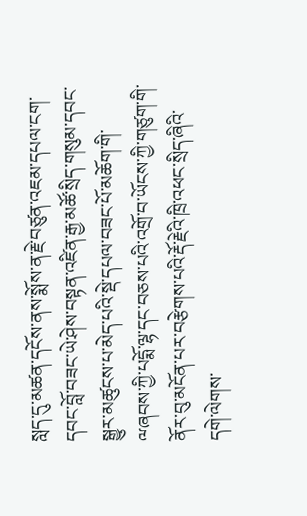སླད་དུ་མཚན་དངོས་ནས་སྨོས་ན་རྗེ་བཙུན་འཇམ་དཔལ་ངག་དབང་བློ་བཟང་ཡེ་ཤེས་བསྟན་འཛིན་རྒྱ་མཚོ་སྲིད་གསུམ་དབང་སྒྱུར་མཚུངས་པ་མེད་པའི་སྡེ་དཔལ་བཟང་པོ་མཆོག་གི་ྋཞབས་ཀྱི་པདྨོ་ལྷ་དང་བཅས་པའི་འགྲོ་བ་ཡོངས་ཀྱི་གཙུག་གི་ནོར་བུ་མངོན་པར་བརྩེགས་པའི་རྡོ་རྗེའི་ཁྲི་འཕང་སྲིད་ཞིའི་དགེ་ལེགས་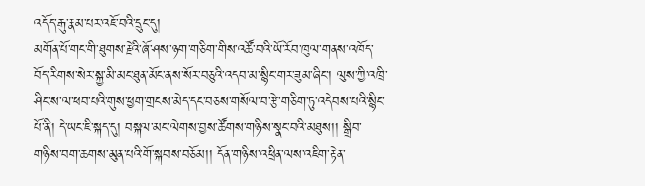འདོད་རྒུ་རྣམ་པར་འཇོ་བའི་དྲུང་དུ།
མགོན་པོ་གང་གི་ཐུགས་རྗེའི་ཞོ་ཤས་ཉག་གཅིག་གིས་འཚོ་བའི་ཡོ་རོབ་ཁུལ་གནས་འཁོད་བོད་རིགས་སེར་སྐྱ་མི་མང་ཐུན་མོང་ནས་སོར་བཅུའི་འདབ་མ་སྙིང་གར་ཟུམ་ཞིང་། ལུས་ཀྱི་འཁྲི་ཤིང་ས་ལ་ཕབ་པའི་གུས་ཕྱག་གྲངས་མེད་དང་བཅས་གསོལ་བ་རྩེ་གཅིག་ཏུ་འདེབས་པའི་སྙིང་པོ་ནི། དེ་ཡང་ཇི་སྐད་དུ། བསྐལ་མང་ལེགས་བྱས་ཚོགས་གཉིས་སྣང་བའི་མཐུས།། སྒྲིབ་གཉིས་བག་ཆགས་མུན་པའི་གོ་སྐབས་བཅོམ།། དོན་གཉིས་འཕྲིན་ལས་འཇིག་རྟེན་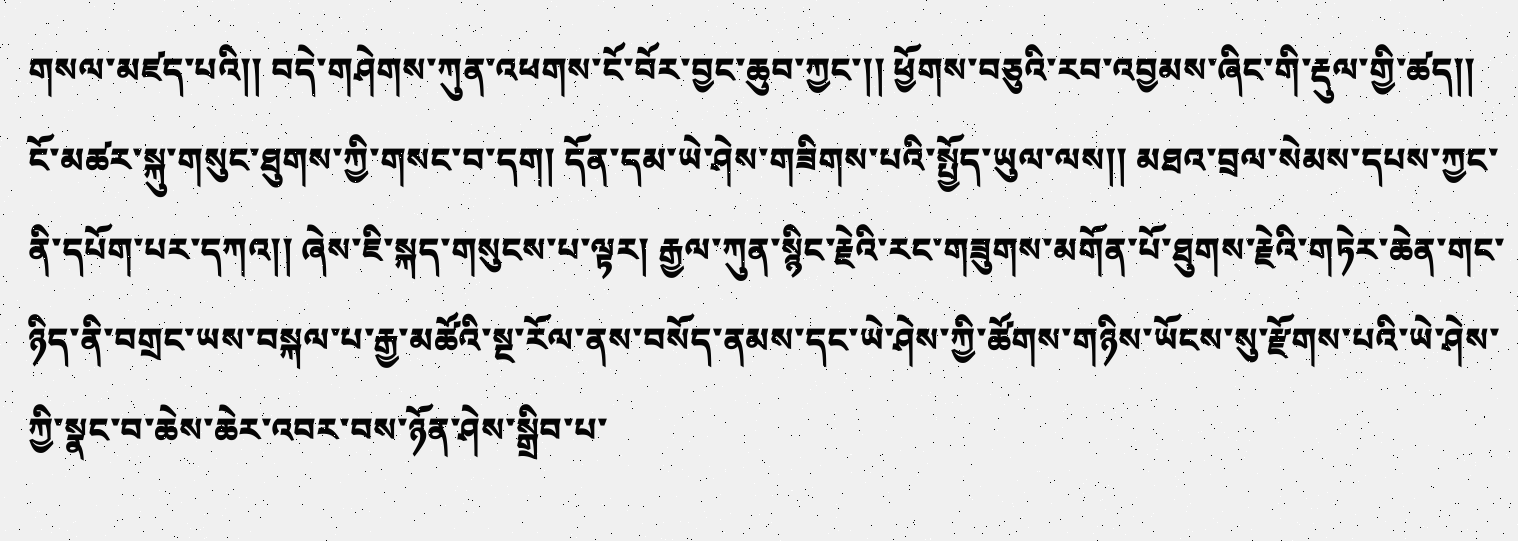གསལ་མཛད་པའི།། བདེ་གཤེགས་ཀུན་འཕགས་ངོ་བོར་བྱང་ཆུབ་ཀྱང་།། ཕྱོགས་བཅུའི་རབ་འབྱམས་ཞིང་གི་རྡུལ་གྱི་ཚད།། ངོ་མཚར་སྐུ་གསུང་ཐུགས་ཀྱི་གསང་བ་དག། དོན་དམ་ཡེ་ཤེས་གཟིགས་པའི་སྤྱོད་ཡུལ་ལས།། མཐའ་བྲལ་སེམས་དཔས་ཀྱང་ནི་དཔོག་པར་དཀའ།། ཞེས་ཇི་སྐད་གསུངས་པ་ལྟར། རྒྱལ་ཀུན་སྙིང་རྗེའི་རང་གཟུགས་མགོན་པོ་ཐུགས་རྗེའི་གཏེར་ཆེན་གང་ཉིད་ནི་བགྲང་ཡས་བསྐལ་པ་རྒྱ་མཚོའི་སྔ་རོལ་ནས་བསོད་ནམས་དང་ཡེ་ཤེས་ཀྱི་ཚོགས་གཉིས་ཡོངས་སུ་རྫོགས་པའི་ཡེ་ཤེས་ཀྱི་སྣང་བ་ཆེས་ཆེར་འབར་བས་ཉོན་ཤེས་སྒྲིབ་པ་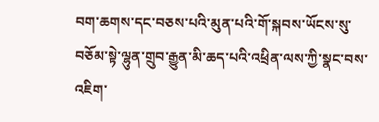བག་ཆགས་དང་བཅས་པའི་མུན་པའི་གོ་སྐབས་ཡོངས་སུ་བཅོམ་སྟེ་ལྷུན་གྲུབ་རྒྱུན་མི་ཆད་པའི་འཕྲིན་ལས་ཀྱི་སྣང་བས་འཇིག་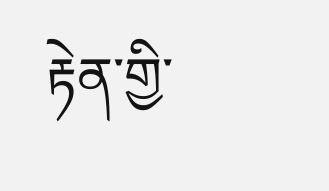རྟེན་གྱི་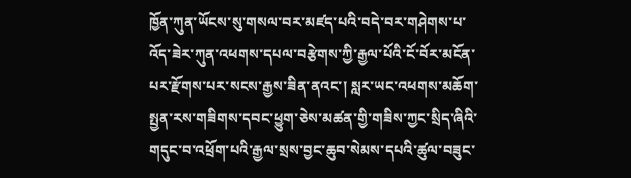ཁྱོན་ཀུན་ཡོངས་སུ་གསལ་བར་མཛད་པའི་བདེ་བར་གཤེགས་པ་འོད་ཟེར་ཀུན་འཕགས་དཔལ་བརྩེགས་ཀྱི་རྒྱལ་པོའི་ངོ་བོར་མངོན་པར་རྫོགས་པར་སངས་རྒྱས་ཟིན་ནའང་། སླར་ཡང་འཕགས་མཆོག་སྤྱན་རས་གཟིགས་དབང་ཕྱུག་ཅེས་མཚན་གྱི་གཟིས་ཀྱང་སྲིད་ཞིའི་གདུང་བ་འཕྲོག་པའི་རྒྱལ་སྲས་བྱང་ཆུབ་སེམས་དཔའི་ཚུལ་བཟུང་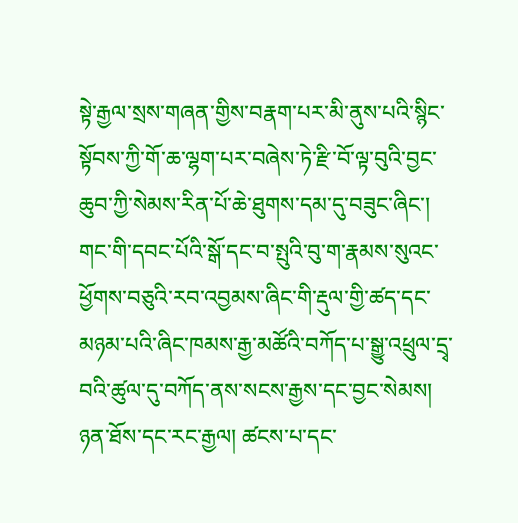སྟེ་རྒྱལ་སྲས་གཞན་གྱིས་བརྣག་པར་མི་ནུས་པའི་སྙིང་སྟོབས་ཀྱི་གོ་ཆ་ལྷག་པར་བཞེས་ཏེ་རྫི་བོ་ལྟ་བུའི་བྱང་ཆུབ་ཀྱི་སེམས་རིན་པོ་ཆེ་ཐུགས་དམ་དུ་བཟུང་ཞིང་། གང་གི་དབང་པོའི་སྒོ་དང་བ་སྤུའི་བུ་ག་རྣམས་སུའང་ཕྱོགས་བཅུའི་རབ་འབྱམས་ཞིང་གི་རྡུལ་གྱི་ཚད་དང་མཉམ་པའི་ཞིང་ཁམས་རྒྱ་མཚོའི་བཀོད་པ་སྒྱུ་འཕྲུལ་དྲྭ་བའི་ཚུལ་དུ་བཀོད་ནས་སངས་རྒྱས་དང་བྱང་སེམས། ཉན་ཐོས་དང་རང་རྒྱལ། ཚངས་པ་དང་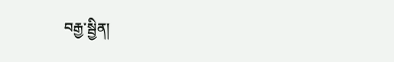བརྒྱ་སྦྱིན།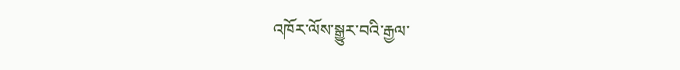འཁོར་ལོས་སྒྱུར་བའི་རྒྱལ་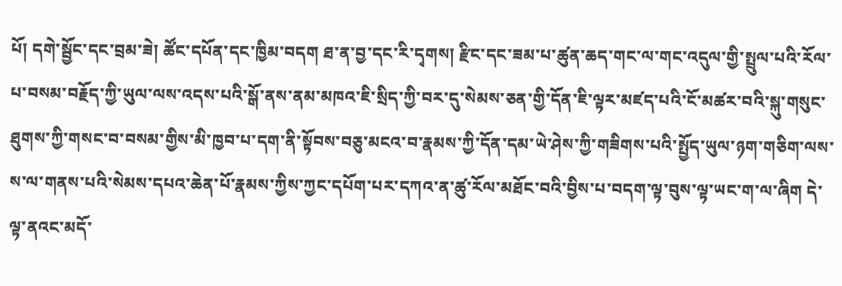པོ། དགེ་སྦྱོང་དང་བྲམ་ཟེ། ཚོང་དཔོན་དང་ཁྱིམ་བདག ཐ་ན་བྱ་དང་རི་དྭགས། རྫིང་དང་ཟམ་པ་ཚུན་ཆད་གང་ལ་གང་འདུལ་གྱི་སྤྲུལ་པའི་རོལ་པ་བསམ་བརྗོད་ཀྱི་ཡུལ་ལས་འདས་པའི་སྒོ་ནས་ནམ་མཁའ་ཇི་སྲིད་ཀྱི་བར་དུ་སེམས་ཅན་གྱི་དོན་ཇི་ལྟར་མཛད་པའི་ངོ་མཚར་བའི་སྐུ་གསུང་ཐུགས་ཀྱི་གསང་བ་བསམ་གྱིས་མི་ཁྱབ་པ་དག་ནི་སྟོབས་བཅུ་མངའ་བ་རྣམས་ཀྱི་དོན་དམ་ཡེ་ཤེས་ཀྱི་གཟིགས་པའི་སྤྱོད་ཡུལ་ཉག་གཅིག་ལས་ས་ལ་གནས་པའི་སེམས་དཔའ་ཆེན་པོ་རྣམས་ཀྱིས་ཀྱང་དཔོག་པར་དཀའ་ན་ཚུ་རོལ་མཐོང་བའི་བྱིས་པ་བདག་ལྟ་བུས་ལྟ་ཡང་ག་ལ་ཞིག དེ་ལྟ་ནའང་མདོ་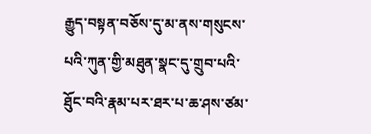རྒྱུད་བསྟན་བཅོས་དུ་མ་ནས་གསུངས་པའི་ཀུན་གྱི་མཐུན་སྣང་དུ་གྲུབ་པའི་ཐོུང་བའི་རྣམ་པར་ཐར་པ་ཆ་ཤས་ཙམ་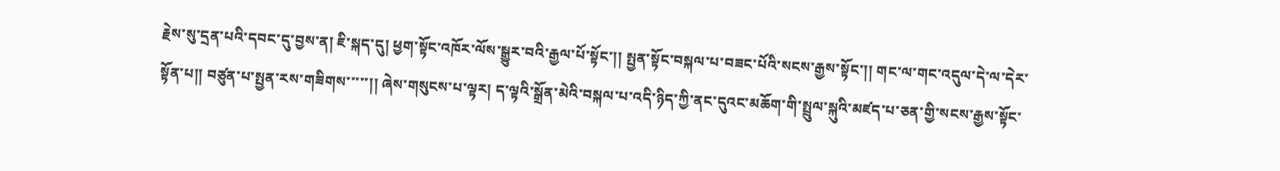རྗེས་སུ་དྲན་པའི་དབང་དུ་བྱས་ན། ཇི་སྐད་དུ། ཕྱག་སྟོང་འཁོར་ལོས་སྒྱུར་བའི་རྒྱལ་པོ་སྟོང་།། སྤྱན་སྟོང་བསྐལ་པ་བཟང་པོའི་སངས་རྒྱས་སྟོང་།། གང་ལ་གང་འདུལ་དེ་ལ་དེར་སྟོན་པ།། བཙུན་པ་སྤྱན་རས་གཟིགས་་་་་།། ཞེས་གསུངས་པ་ལྟར། ད་ལྟའི་སྒྲོན་མེའི་བསྐལ་པ་འདི་ཉིད་ཀྱི་ནང་དུའང་མཆོག་གི་སྤྲུལ་སྐུའི་མཛད་པ་ཅན་གྱི་སངས་རྒྱས་སྟོང་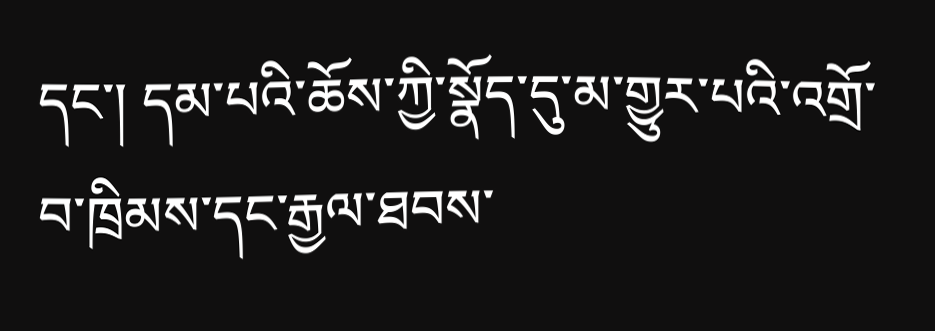དང་། དམ་པའི་ཆོས་ཀྱི་སྣོད་དུ་མ་གྱུར་པའི་འགྲོ་བ་ཁྲིམས་དང་རྒྱལ་ཐབས་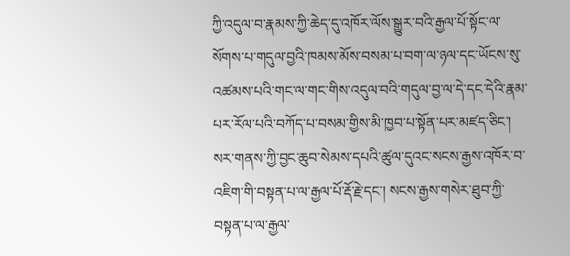ཀྱི་འདུལ་བ་རྣམས་ཀྱི་ཆེད་དུ་འཁོར་ལོས་སྒྱུར་བའི་རྒྱལ་པོ་སྟོང་ལ་སོགས་པ་གདུལ་བྱའི་ཁམས་མོས་བསམ་པ་བག་ལ་ཉལ་དང་ཡོངས་སུ་འཚམས་པའི་གང་ལ་གང་གིས་འདུལ་བའི་གདུལ་བྱ་ལ་དེ་དང་དེའི་རྣམ་པར་རོལ་པའི་བཀོད་པ་བསམ་གྱིས་མི་ཁྱབ་པ་སྟོན་པར་མཛད་ཅིང་། སར་གནས་ཀྱི་བྱང་ཆུབ་སེམས་དཔའི་ཚུལ་དུའང་སངས་རྒྱས་འཁོར་བ་འཇིག་གི་བསྟན་པ་ལ་རྒྱལ་པོ་རྡོ་རྗེ་དང་། སངས་རྒྱས་གསེར་ཐུབ་ཀྱི་བསྟན་པ་ལ་རྒྱལ་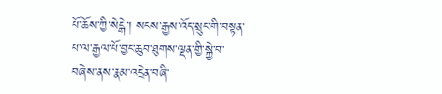པོ་ཆོས་ཀྱི་སེངྒེ་། སངས་རྒྱས་འོད་སྲུང་གི་བསྟན་པ་ལ་རྒྱལ་པོ་བྱང་ཆུབ་ཐུགས་ལྡན་གྱི་སྐྱེ་བ་བཞེས་ནས་རྣམ་འདྲེན་བཞི་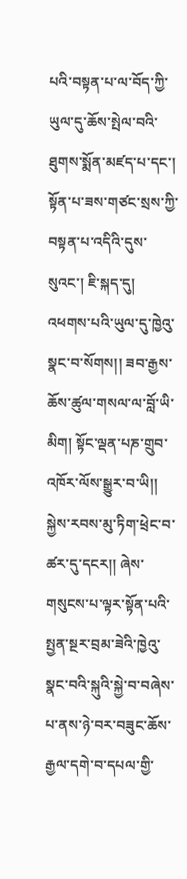པའི་བསྟན་པ་ལ་བོད་ཀྱི་ཡུལ་དུ་ཆོས་སྤེལ་བའི་ཐུགས་སྨོན་མཛད་པ་དང་། སྟོན་པ་ཟས་གཙང་སྲས་ཀྱི་བསྟན་པ་འདིའི་དུས་སུའང་། ཇི་སྐད་དུ། འཕགས་པའི་ཡུལ་དུ་ཁྱེའུ་སྣང་བ་སོགས།། ཟབ་རྒྱས་ཆོས་ཚུལ་གསལ་ལ་བློ་ཡི་མིག། སྟོང་ལྡན་པཎ་གྲུབ་འཁོར་ལོས་སྒྱུར་བ་ཡི།། སྐྱེས་རབས་མུ་ཏིག་ཕྲེང་བ་ཚར་དུ་དངར།། ཞེས་གསུངས་པ་ལྟར་སྟོན་པའི་སྤྱན་སྔར་བྲམ་ཟེའི་ཁྱེའུ་སྣང་བའི་སྐུའི་སྐྱེ་བ་བཞེས་པ་ནས་ཉེ་བར་བཟུང་ཆོས་རྒྱལ་དགེ་བ་དཔལ་གྱི་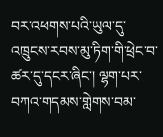བར་འཕགས་པའི་ཡུལ་དུ་འཁྲུངས་རབས་མུ་ཏིག་གི་ཕྲེང་བ་ཚར་དུ་དངར་ཞིང་། ལྷག་པར་བཀའ་གདམས་གླེགས་བམ་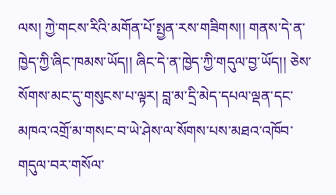ལས། ཀྱེ་གངས་རིའི་མགོན་པོ་སྤྱན་རས་གཟིགས།། གནས་དེ་ན་ཁྱེད་ཀྱི་ཞིང་ཁམས་ཡོད།། ཞིང་དེ་ན་ཁྱེད་ཀྱི་གདུལ་བྱ་ཡོད།། ཅེས་སོགས་མང་དུ་གསུངས་པ་ལྟར། བླ་མ་དྲི་མེད་དཔལ་ལྡན་དང་མཁའ་འགྲོ་མ་གསང་བ་ཡེ་ཤེས་ལ་སོགས་པས་མཐའ་འཁོབ་གདུལ་བར་གསོལ་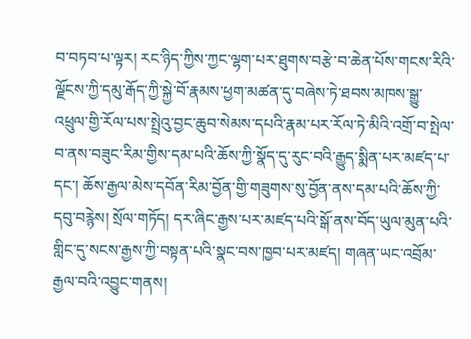བ་བཏབ་པ་ལྟར། རང་ཉིད་ཀྱིས་ཀྱང་ལྷག་པར་ཐུགས་བརྩེ་བ་ཆེན་པོས་གངས་རིའི་ལྗོངས་ཀྱི་དམུ་རྒོད་ཀྱི་སྐྱེ་བོ་རྣམས་ཕྱག་མཚན་དུ་བཞེས་ཏེ་ཐབས་མཁས་སྒྱུ་འཕྲུལ་གྱི་རོལ་པས་སྤྲེའུ་བྱང་ཆུབ་སེམས་དཔའི་རྣམ་པར་རོལ་ཏེ་མིའི་འགྲོ་བ་སྤེལ་བ་ནས་བཟུང་རིམ་གྱིས་དམ་པའི་ཆོས་ཀྱི་སྣོད་དུ་རུང་བའི་རྒྱུད་སྨིན་པར་མཛད་པ་དང་། ཆོས་རྒྱལ་མེས་དབོན་རིམ་བྱོན་གྱི་གཟུགས་སུ་བྱོན་ནས་དམ་པའི་ཆོས་ཀྱི་དབུ་བརྙེས། སྲོལ་གཏོད། དར་ཞིང་རྒྱས་པར་མཛད་པའི་སྒོ་ནས་བོད་ཡུལ་མུན་པའི་གླིང་དུ་སངས་རྒྱས་ཀྱི་བསྟན་པའི་སྣང་བས་ཁྱབ་པར་མཛད། གཞན་ཡང་འབྲོམ་རྒྱལ་བའི་འབྱུང་གནས།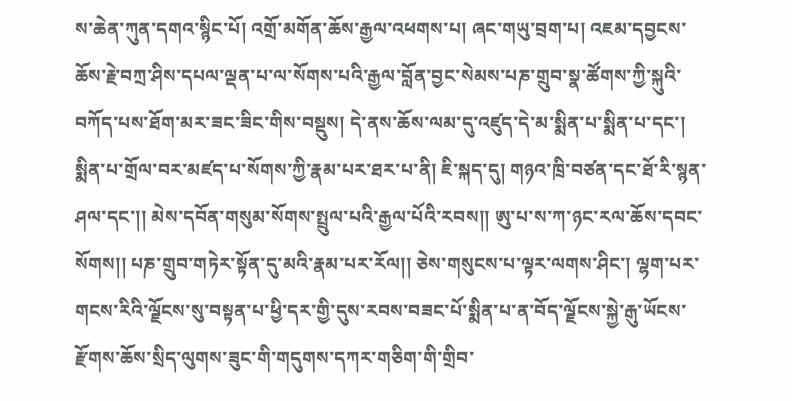ས་ཆེན་ཀུན་དགའ་སྙིང་པོ། འགྲོ་མགོན་ཆོས་རྒྱལ་འཕགས་པ། ཞང་གཡུ་བྲག་པ། འཇམ་དབྱངས་ཆོས་རྗེ་བཀྲ་ཤིས་དཔལ་ལྡན་པ་ལ་སོགས་པའི་རྒྱལ་བློན་བྱང་སེམས་པཎ་གྲུབ་སྣ་ཚོགས་ཀྱི་སྐུའི་བཀོད་པས་ཐོག་མར་ཟང་ཟིང་གིས་བསྡུས། དེ་ནས་ཆོས་ལམ་དུ་འཛུད་དེ་མ་སྨིན་པ་སྨིན་པ་དང་། སྨིན་པ་གྲོལ་བར་མཛད་པ་སོགས་ཀྱི་རྣམ་པར་ཐར་པ་ནི། ཇི་སྐད་དུ། གཉའ་ཁྲི་བཙན་དང་ཐོ་རི་སྙན་ཤལ་དང་།། མེས་དབོན་གསུམ་སོགས་སྤྲུལ་པའི་རྒྱལ་པོའི་རབས།། ཨུ་པ་ས་ཀ་ཉང་རལ་ཆོས་དབང་སོགས།། པཎ་གྲུབ་གཏེར་སྟོན་དུ་མའི་རྣམ་པར་རོལ།། ཅེས་གསུངས་པ་ལྟར་ལགས་ཤིང་། ལྷག་པར་གངས་རིའི་ལྗོངས་སུ་བསྟན་པ་ཕྱི་དར་གྱི་དུས་རབས་བཟང་པོ་སྨིན་པ་ན་བོད་ལྗོངས་སྐྱེ་རྒུ་ཡོངས་རྫོགས་ཆོས་སྲིད་ལུགས་ཟུང་གི་གདུགས་དཀར་གཅིག་གི་གྲིབ་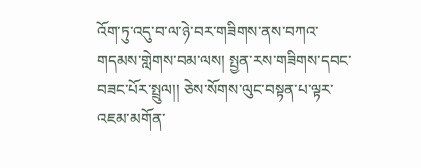འོག་ཏུ་འདུ་བ་ལ་ཉེ་བར་གཟིགས་ནས་བཀའ་གདམས་གླེགས་བམ་ལས། སྤྱན་རས་གཟིགས་དབང་བཟང་པོར་སྤྲུལ།། ཅེས་སོགས་ལུང་བསྟན་པ་ལྟར་འཇམ་མགོན་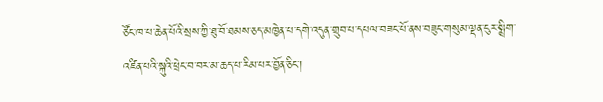ཙོང་ཁ་པ་ཆེན་པོའི་སྲས་ཀྱི་ཐུ་བོ་ཐམས་ཅད་མཁྱེན་པ་དགེ་འདུན་གྲུབ་པ་དཔལ་བཟང་པོ་ནས་བཟུང་གསུམ་ལྡན་ངུར་སྨྲིག་འཛིན་པའི་སྐུའི་ཕྲེང་བ་བར་མ་ཆད་པ་རིམ་པར་བྱོན་ཅིང་།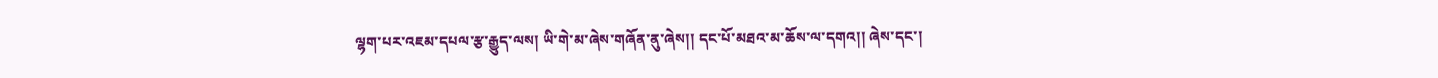ལྷག་པར་འཇམ་དཔལ་རྩ་རྒྱུད་ལས། ཡི་གེ་མ་ཞེས་གཞོན་ནུ་ཞེས།། དང་པོ་མཐའ་མ་ཆོས་ལ་དགའ།། ཞེས་དང་།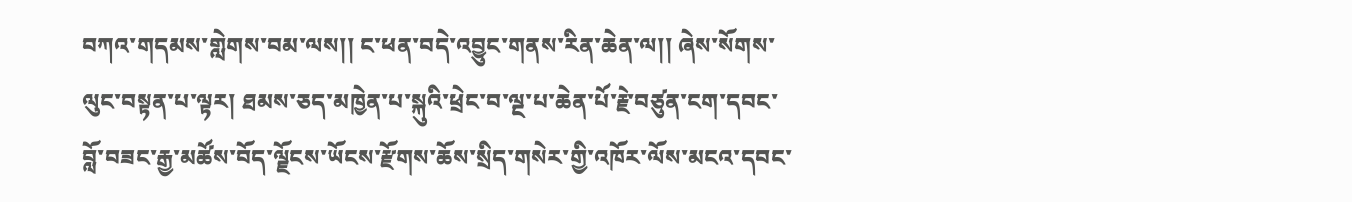བཀའ་གདམས་གླེགས་བམ་ལས།། ང་ཕན་བདེ་འབྱུང་གནས་རིན་ཆེན་ལ།། ཞེས་སོགས་ལུང་བསྟན་པ་ལྟར། ཐམས་ཅད་མཁྱེན་པ་སྐུའི་ཕྲེང་བ་ལྔ་པ་ཆེན་པོ་རྗེ་བཙུན་ངག་དབང་བློ་བཟང་རྒྱ་མཚོས་བོད་ལྗོངས་ཡོངས་རྫོགས་ཆོས་སྲིད་གསེར་གྱི་འཁོར་ལོས་མངའ་དབང་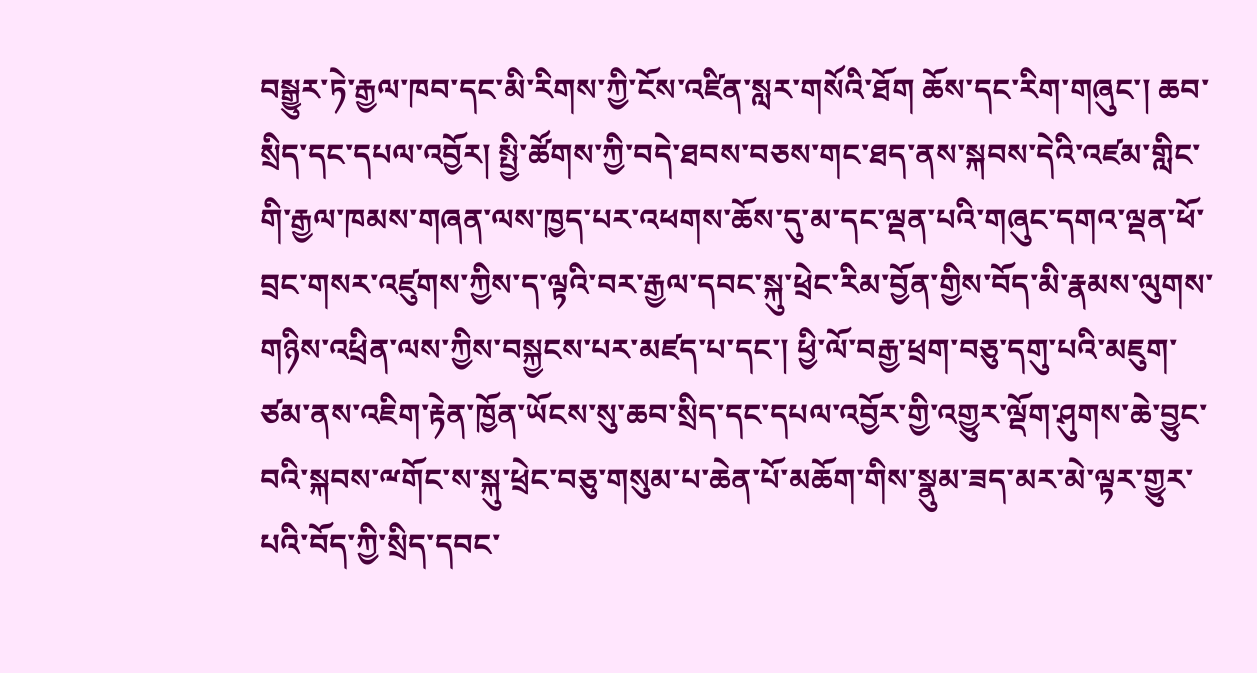བསྒྱུར་ཏེ་རྒྱལ་ཁབ་དང་མི་རིགས་ཀྱི་ངོས་འཛིན་སླར་གསོའི་ཐོག ཆོས་དང་རིག་གཞུང་། ཆབ་སྲིད་དང་དཔལ་འབྱོར། སྤྱི་ཚོགས་ཀྱི་བདེ་ཐབས་བཅས་གང་ཐད་ནས་སྐབས་དེའི་འཛམ་གླིང་གི་རྒྱལ་ཁམས་གཞན་ལས་ཁྱད་པར་འཕགས་ཆོས་དུ་མ་དང་ལྡན་པའི་གཞུང་དགའ་ལྡན་ཕོ་བྲང་གསར་འཛུགས་ཀྱིས་ད་ལྟའི་བར་རྒྱལ་དབང་སྐུ་ཕྲེང་རིམ་བྱོན་གྱིས་བོད་མི་རྣམས་ལུགས་གཉིས་འཕྲིན་ལས་ཀྱིས་བསྐྱངས་པར་མཛད་པ་དང་། ཕྱི་ལོ་བརྒྱ་ཕྲག་བཅུ་དགུ་པའི་མཇུག་ཙམ་ནས་འཇིག་རྟེན་ཁྱོན་ཡོངས་སུ་ཆབ་སྲིད་དང་དཔལ་འབྱོར་གྱི་འགྱུར་ལྡོག་ཤུགས་ཆེ་བྱུང་བའི་སྐབས་ྋགོང་ས་སྐུ་ཕྲེང་བཅུ་གསུམ་པ་ཆེན་པོ་མཆོག་གིས་སྣུམ་ཟད་མར་མེ་ལྟར་གྱུར་པའི་བོད་ཀྱི་སྲིད་དབང་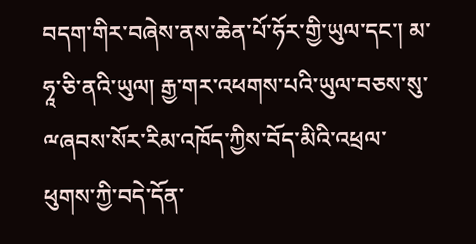བདག་གིར་བཞེས་ནས་ཆེན་པོ་ཧོར་གྱི་ཡུལ་དང་། མ་ཧཱ་ཅི་ནའི་ཡུལ། རྒྱ་གར་འཕགས་པའི་ཡུལ་བཅས་སུ་ྋཞབས་སོར་རིམ་འཁོད་ཀྱིས་བོད་མིའི་འཕྲལ་ཕུགས་ཀྱི་བདེ་དོན་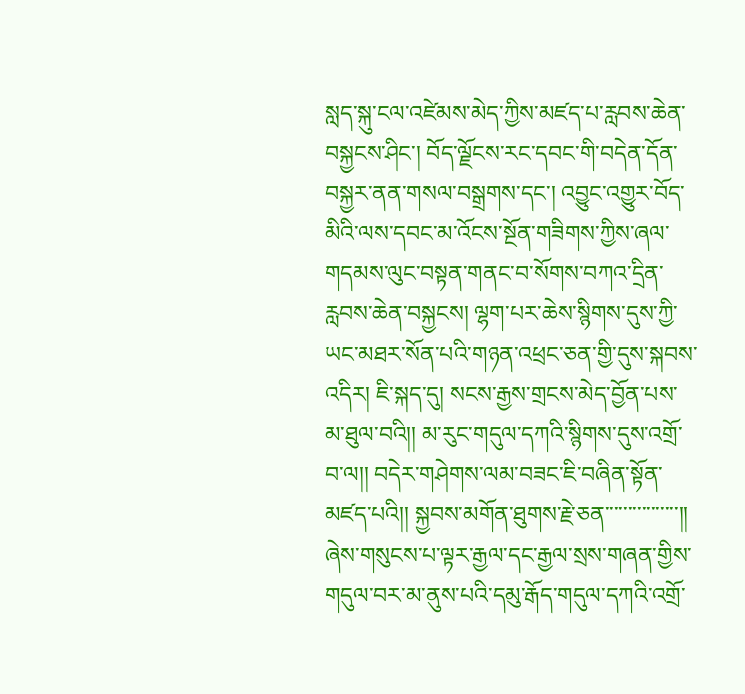སླད་སྐུ་ངལ་འཛེམས་མེད་ཀྱིས་མཛད་པ་རླབས་ཆེན་བསྐྱངས་ཤིང་། བོད་ལྗོངས་རང་དབང་གི་བདེན་དོན་བསྐྱར་ནན་གསལ་བསྒྲགས་དང་། འབྱུང་འགྱུར་བོད་མིའི་ལས་དབང་མ་འོངས་སྔོན་གཟིགས་ཀྱིས་ཞལ་གདམས་ལུང་བསྟན་གནང་བ་སོགས་བཀའ་དྲིན་རླབས་ཆེན་བསྐྱངས། ལྷག་པར་ཆེས་སྙིགས་དུས་ཀྱི་ཡང་མཐར་སོན་པའི་གཉན་འཕྲང་ཅན་གྱི་དུས་སྐབས་འདིར། ཇི་སྐད་དུ། སངས་རྒྱས་གྲངས་མེད་བྱོན་པས་མ་ཐུལ་བའི།། མ་རུང་གདུལ་དཀའི་སྙིགས་དུས་འགྲོ་བ་ལ།། བདེར་གཤེགས་ལམ་བཟང་ཇི་བཞིན་སྟོན་མཛད་པའི།། སྐྱབས་མགོན་ཐུགས་རྗེ་ཅན་་་་་་་་་་་་་་་་།། ཞེས་གསུངས་པ་ལྟར་རྒྱལ་དང་རྒྱལ་སྲས་གཞན་གྱིས་གདུལ་བར་མ་ནུས་པའི་དམུ་རྒོད་གདུལ་དཀའི་འགྲོ་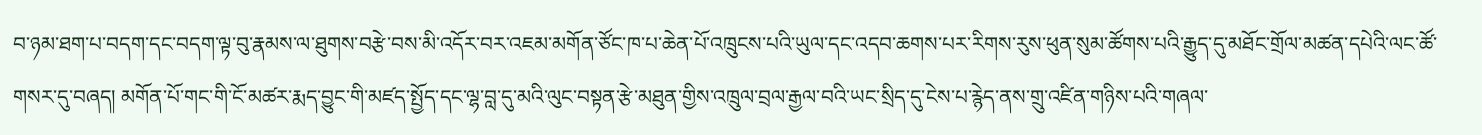བ་ཉམ་ཐག་པ་བདག་དང་བདག་ལྟ་བུ་རྣམས་ལ་ཐུགས་བརྩེ་བས་མི་འདོར་བར་འཇམ་མགོན་ཙོང་ཁ་པ་ཆེན་པོ་འཁྲུངས་པའི་ཡུལ་དང་འདབ་ཆགས་པར་རིགས་རུས་ཕུན་སུམ་ཚོགས་པའི་རྒྱུད་དུ་མཐོང་གྲོལ་མཚན་དཔེའི་ལང་ཚོ་གསར་དུ་བཞད། མགོན་པོ་གང་གི་ངོ་མཚར་རྨད་བྱུང་གི་མཛད་སྤྱོད་དང་ལྷ་བླ་དུ་མའི་ལུང་བསྟན་རྩེ་མཐུན་གྱིས་འཁྲུལ་བྲལ་རྒྱལ་བའི་ཡང་སྲིད་དུ་ངེས་པ་རྙེད་ནས་གྲུ་འཛིན་གཉིས་པའི་གཞལ་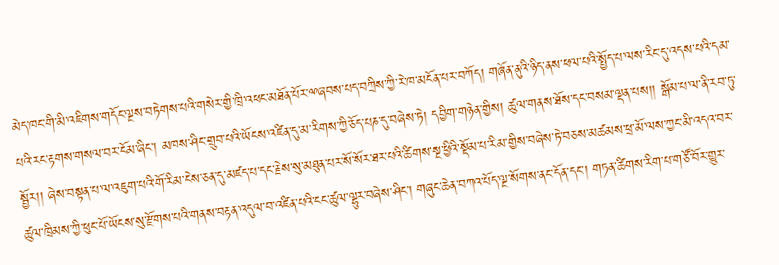མེད་ཁང་གི་མི་འཇིགས་གདོང་ལྔས་བཏེགས་པའི་གསེར་གྱི་ཁྲི་འཕང་མཐོན་པོར་ྋཞབས་པད་བཀྲིས་ཀྱི་རེ་ཁ་མངོན་པར་བཀོད། གཞོན་ནུའི་ཉིད་ནས་ཕལ་པའི་སྤྱོད་པ་ལས་རིང་དུ་འདས་པའི་དམ་པའི་རང་རྟགས་གསལ་བར་ངོམ་ཞིང་། མཁས་ཤིང་གྲུབ་པའི་ཡོངས་འཛིན་དུ་མ་རིགས་ཀྱི་ཅོད་པཎ་དུ་བཞེས་ཏེ། དབྱིག་གཉེན་གྱིས། ཚུལ་གནས་ཐོས་དང་བསམ་ལྡན་པས།། སྒོམ་པ་ལ་ནི་རབ་ཏུ་སྦྱོར།། ཞེས་བསྟན་པ་ལ་འཇུག་པའི་གོ་རིམ་ངེས་ཅན་དུ་མཛད་པ་དང་རྗེས་སུ་མཐུན་པར་སོ་སོར་ཐར་པའི་ཚིགས་སྔ་ཕྱིའི་སྡོམ་པ་རིམ་གྱིས་བཞེས་ཏེ་བཅས་མཚམས་ཕྲ་མོ་ལས་ཀྱང་མི་འདའ་བར་ཚུལ་ཁྲིམས་ཀྱི་ཕུང་པོ་ཡོངས་སུ་རྫོགས་པའི་གནས་བརྟན་འདུལ་བ་འཛིན་པའི་ངང་ཚུལ་ལྷུར་བཞེས་ཤིང་། གཞུང་ཆེན་བཀའ་པོད་ལྔ་སོགས་ནང་དོན་དང་། གཏན་ཚིགས་རིག་པ་གཙོ་བོར་གྱུར་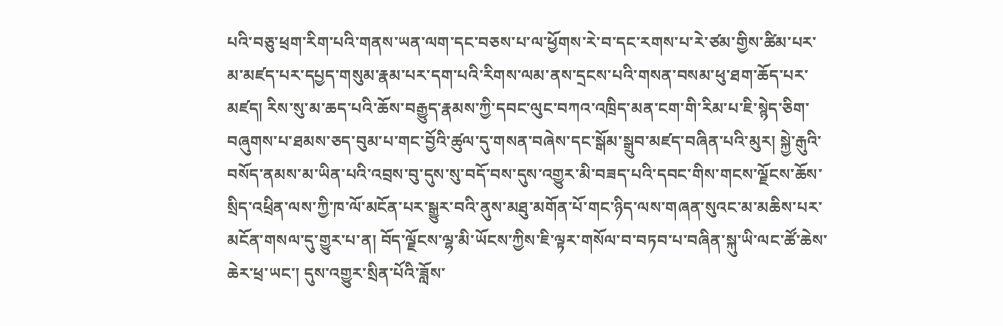པའི་བཅུ་ཕྲག་རིག་པའི་གནས་ཡན་ལག་དང་བཅས་པ་ལ་ཕྱོགས་རེ་བ་དང་རགས་པ་རེ་ཙམ་གྱིས་ཚིམ་པར་མ་མཛད་པར་དཔྱད་གསུམ་རྣམ་པར་དག་པའི་རིགས་ལམ་ནས་དྲངས་པའི་གསན་བསམ་ཕུ་ཐག་ཆོད་པར་མཛད། རིས་སུ་མ་ཆད་པའི་ཆོས་བརྒྱུད་རྣམས་ཀྱི་དབང་ལུང་བཀའ་འཁྲིད་མན་ངག་གི་རིམ་པ་ཇི་སྙེད་ཅིག་བཞུགས་པ་ཐམས་ཅད་བུམ་པ་གང་བྱོའི་ཚུལ་དུ་གསན་བཞེས་དང་སྒོམ་སྒྲུབ་མཛད་བཞིན་པའི་མུར། སྐྱེ་རྒུའི་བསོད་ནམས་མ་ཡིན་པའི་འབྲས་བུ་དུས་སུ་བདོ་བས་དུས་འགྱུར་མི་བཟད་པའི་དབང་གིས་གངས་ལྗོངས་ཆོས་སྲིད་འཕྲིན་ལས་ཀྱི་ཁ་ལོ་མངོན་པར་སྒྱུར་བའི་ནུས་མཐུ་མགོན་པོ་གང་ཉིད་ལས་གཞན་སུའང་མ་མཆིས་པར་མངོན་གསལ་དུ་གྱུར་པ་ན། བོད་ལྗོངས་ལྷ་མི་ཡོངས་ཀྱིས་ཇི་ལྟར་གསོལ་བ་བཏབ་པ་བཞིན་སྐུ་ཡི་ལང་ཚོ་ཆེས་ཆེར་ཕྲ་ཡང་། དུས་འགྱུར་སྲིན་པོའི་ཟློས་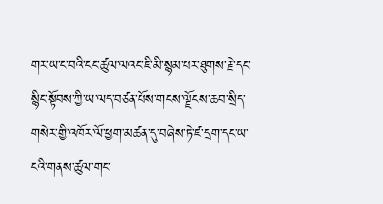གར་ཡ་ང་བའི་ངང་ཚུལ་ལའང་ཇི་མི་སྙམ་པར་ཐུགས་རྗེ་དང་སྙིང་སྟོབས་ཀྱི་ཡ་ལད་བཙན་པོས་གངས་ལྗོངས་ཆབ་སྲིད་གསེར་གྱི་འཁོར་ལོ་ཕྱག་མཚན་དུ་བཞེས་ཏེ་ཛ་དྲག་དང་ཡ་ངའི་གནས་ཚུལ་གང་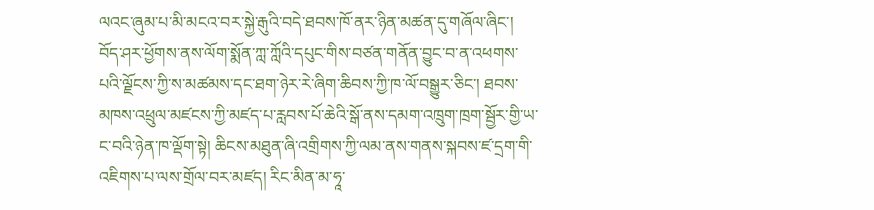ལའང་ཞུམ་པ་མི་མངའ་བར་སྐྱེ་རྒུའི་བདེ་ཐབས་ཁོ་ནར་ཉིན་མཚན་དུ་གཞོལ་ཞིང་། བོད་ཤར་ཕྱོགས་ནས་ལོག་སྨོན་ཀླ་ཀློའི་དཔུང་གིས་བཙན་གནོན་བྱུང་བ་ན་འཕགས་པའི་ལྗོངས་ཀྱི་ས་མཚམས་དང་ཐག་ཉེར་རེ་ཞིག་ཆིབས་ཀྱི་ཁ་ལོ་བསྒྱུར་ཅིང་། ཐབས་མཁས་འཕྲུལ་མཛངས་ཀྱི་མཛད་པ་རླབས་པོ་ཆེའི་སྒོ་ནས་དམག་འཁྲུག་ཁྲག་སྦྱོར་གྱི་ཡ་ང་བའི་ཉེན་ཁ་ལྡོག་སྟེ། ཆིངས་མཐུན་ཞི་འགྲིགས་ཀྱི་ལམ་ནས་གནས་སྐབས་ཛ་དྲག་གི་འཇིགས་པ་ལས་གྲོལ་བར་མཛད། རིང་མིན་མ་ཧཱ་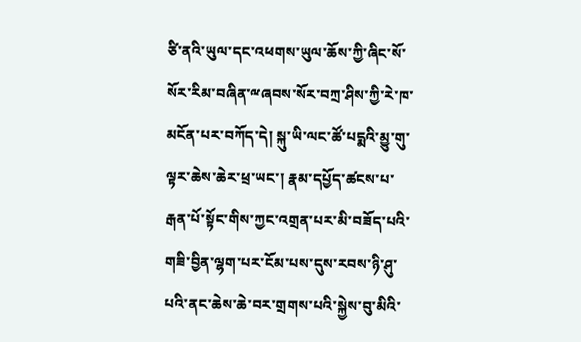ཙི་ནའི་ཡུལ་དང་འཕགས་ཡུལ་ཆོས་ཀྱི་ཞིང་སོ་སོར་རིམ་བཞིན་ྋཞབས་སོར་བཀྲ་ཤིས་ཀྱི་རེ་ཁ་མངོན་པར་བཀོད་དེ། སྐུ་ཡི་ལང་ཚོ་པདྨའི་མྱུ་གུ་ལྟར་ཆེས་ཆེར་ཕྲ་ཡང་། རྣམ་དཔྱོད་ཚངས་པ་རྒན་པོ་སྟོང་གིས་ཀྱང་འགྲན་པར་མི་བཟོད་པའི་གཟི་བྱིན་ལྷག་པར་ངོམ་པས་དུས་རབས་ཉི་ཤུ་པའི་ནང་ཆེས་ཆེ་བར་གྲགས་པའི་སྐྱེས་བུ་མིའི་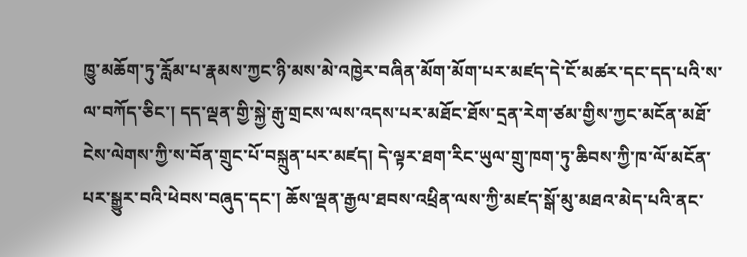ཁྱུ་མཆོག་ཏུ་རློམ་པ་རྣམས་ཀྱང་ཉི་མས་མེ་འཁྱེར་བཞིན་མོག་མོག་པར་མཛད་དེ་ངོ་མཚར་དང་དད་པའི་ས་ལ་བཀོད་ཅིང་། དད་ལྡན་གྱི་སྐྱེ་རྒུ་གྲངས་ལས་འདས་པར་མཐོང་ཐོས་དྲན་རེག་ཙམ་གྱིས་ཀྱང་མངོན་མཐོ་ངེས་ལེགས་ཀྱི་ས་བོན་གྲུང་པོ་བསྐྲུན་པར་མཛད། དེ་ལྟར་ཐག་རིང་ཡུལ་གྲུ་ཁག་ཏུ་ཆིབས་ཀྱི་ཁ་ལོ་མངོན་པར་སྒྱུར་བའི་ཕེབས་བཞུད་དང་། ཆོས་ལྡན་རྒྱལ་ཐབས་འཕྲིན་ལས་ཀྱི་མཛད་སྒོ་མུ་མཐའ་མེད་པའི་ནང་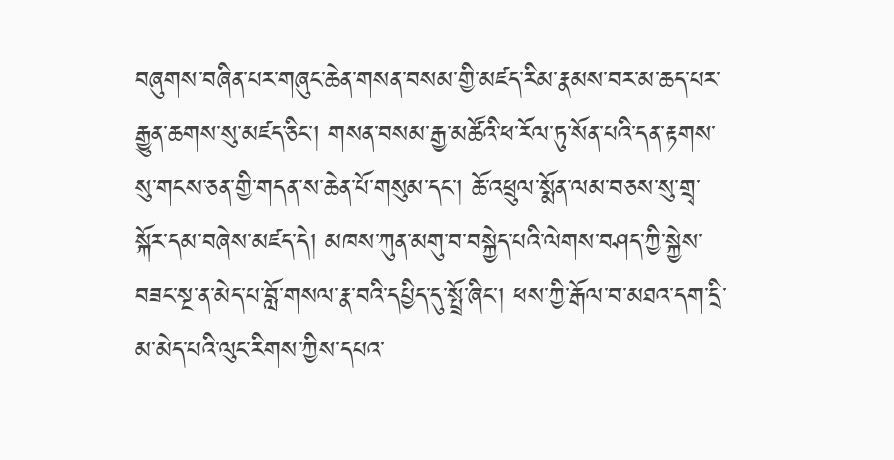བཞུགས་བཞིན་པར་གཞུང་ཆེན་གསན་བསམ་གྱི་མཛད་རིམ་རྣམས་བར་མ་ཆད་པར་རྒྱུན་ཆགས་སུ་མཛད་ཅིང་། གསན་བསམ་རྒྱ་མཚོའི་ཕ་རོལ་ཏུ་སོན་པའི་དན་རྟགས་སུ་གངས་ཅན་གྱི་གདན་ས་ཆེན་པོ་གསུམ་དང་། ཆོ་འཕྲུལ་སྨོན་ལམ་བཅས་སུ་གྲྭ་སྐོར་དམ་བཞེས་མཛད་དེ། མཁས་ཀུན་མགུ་བ་བསྐྱེད་པའི་ལེགས་བཤད་ཀྱི་སྐྱེས་བཟང་སྔ་ན་མེད་པ་བློ་གསལ་རྣ་བའི་དཔྱིད་དུ་སྤྲོ་ཞིང་། ཕས་ཀྱི་རྒོལ་བ་མཐའ་དག་དྲི་མ་མེད་པའི་ལུང་རིགས་ཀྱིས་དཔའ་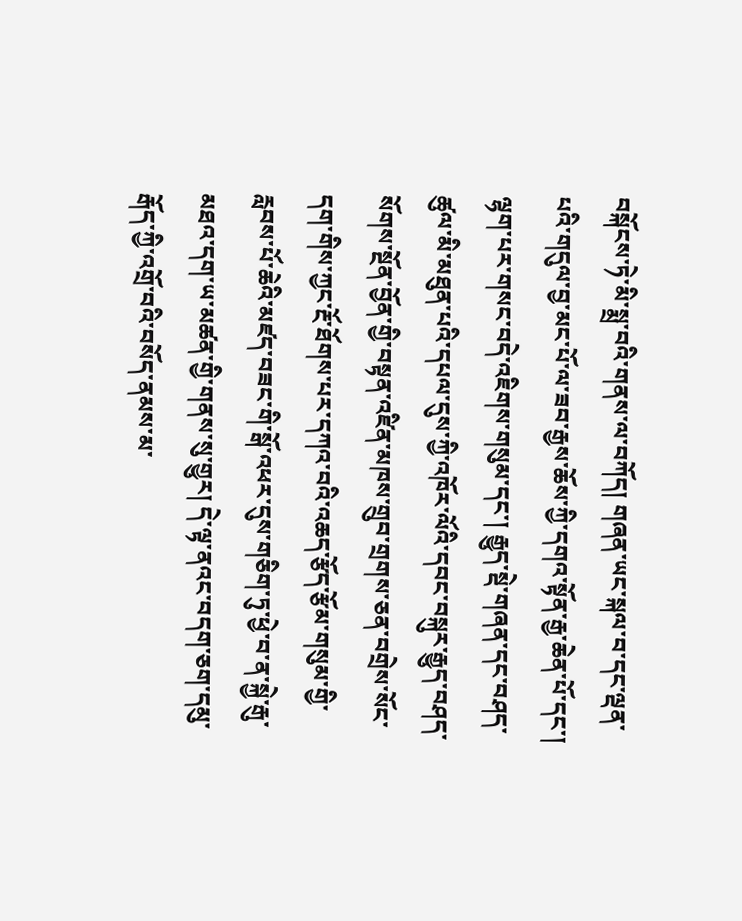བསྐོངས་ཏེ་མི་སྨྲ་བའི་གནས་ལ་བཀོད། གཞན་ཡང་སྐལ་བ་དང་ལྡན་པའི་གདུལ་བྱ་མང་པོ་ལ་ཟབ་རྒྱས་ཆོས་ཀྱི་དགའ་སྟོན་རྒྱ་ཆེན་པོ་དང་། ལྷག་པར་གསང་བདེ་འཇིགས་གསུམ་དང་། རྒྱུད་སྡེ་གཞན་དང་བཤད་ཚུལ་མི་མཐུན་པའི་དཔལ་དུས་ཀྱི་འཁོར་ལོའི་དབང་བསྐུར་རྒྱུད་བཤད་སོགས་སྔོན་བྱོན་གྱི་བསྟན་འཛིན་མཁས་གྲུབ་གྲགས་ཅན་བགྲེས་སོང་དག་གིས་ཀྱང་རྔོ་ཐོགས་པར་དཀའ་བའི་འཆད་རྩོད་རྩོམ་གསུམ་གྱི་རླབས་པོ་ཆེའི་མཛད་བཟང་གི་སྒོ་འཕར་དུས་གཅིག་ཏུ་ཕྱེ་བ་ན་སྐྱེ་རྒུ་མཐའ་དག་ཡ་མཚན་གྱི་གནས་སུ་གྱུར། དེ་ལྟ་ནའང་བདག་ཅག་དམུ་རྒོད་ཀྱི་འགྲོ་བའི་བསོད་ནམས་མ་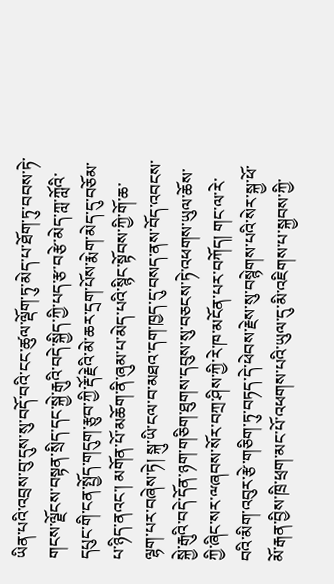ཡིན་པའི་འབྲས་བུ་དུས་སུ་བདོ་བའི་ངང་ཚུལ་ལྡོག་ཏུ་མེད་པ་ཐོག་ཏུ་བབས་ཏེ་གངས་ལྗོངས་བསྟན་སྲིད་དང་སྐྱེ་རྒུའི་བདེ་སྐྱིད་ཀྱི་པད་རྩ་བརྩེ་མེད་ཀླ་ཀློའི་དཔུང་གི་ངན་སྤྱོད་གདུག་རྩུབ་ཀྱི་རྡོ་རྗེའི་མེ་ཆར་དྲག་པོས་རྨེག་མེད་དུ་བཅོམ་པ་ཉིད་ནའང་། མགོན་པོ་མཆོག་ནི་ཞུམ་པ་མེད་པའི་སྙིང་སྟོབས་ཀྱི་གོ་ཆ་ལྷག་པར་བཞེས་ཏེ། སྐུ་ཡི་ངལ་བ་མཐའ་དག་ཁྱད་དུ་བསད་ནས་བོད་འབངས་སྐྱེ་རྒུའི་བདེ་དོན་ཉག་གཅིག་ཐུགས་དབུས་སུ་བཅངས་ཏེ་འཕགས་ཡུལ་ཆོས་ཀྱི་ཞིང་སར་ྋཞབས་སོར་བཀྲ་ཤིས་ཀྱི་རེ་ཁ་མངོན་པར་བཀོད། གང་ལ་རེ་བའི་མིག་འབུར་རྩེ་གཅིག་ཏུ་བཏད་དེ་ཕེབས་རྗེས་སུ་བསྙེགས་པའི་སེར་སྐྱ་ཕོ་མོ་རྒན་བྱིས་ཁྲི་ཕྲག་མང་པོ་འཕགས་པའི་ཡུལ་དུ་མི་འཇིགས་པ་སྐྱབས་ཀྱི་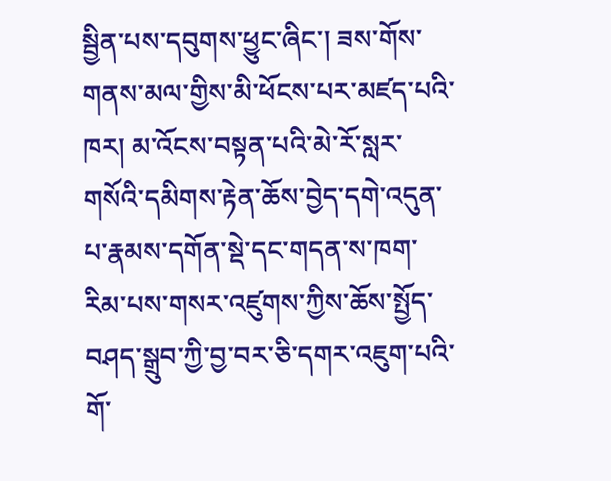སྦྱིན་པས་དབུགས་ཕྱུང་ཞིང་། ཟས་གོས་གནས་མལ་གྱིས་མི་ཕོངས་པར་མཛད་པའི་ཁར། མ་འོངས་བསྟན་པའི་མེ་རོ་སླར་གསོའི་དམིགས་རྟེན་ཆོས་བྱེད་དགེ་འདུན་པ་རྣམས་དགོན་སྡེ་དང་གདན་ས་ཁག་རིམ་པས་གསར་འཛུགས་ཀྱིས་ཆོས་སྤྱོད་བཤད་སྒྲུབ་ཀྱི་བྱ་བར་ཅི་དགར་འཇུག་པའི་གོ་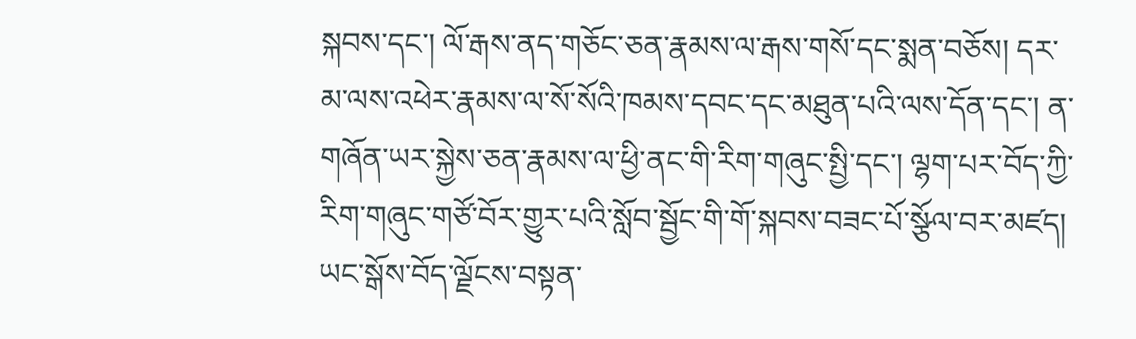སྐབས་དང་། ལོ་རྒས་ནད་གཅོང་ཅན་རྣམས་ལ་རྒས་གསོ་དང་སྨན་བཅོས། དར་མ་ལས་འཕེར་རྣམས་ལ་སོ་སོའི་ཁམས་དབང་དང་མཐུན་པའི་ལས་དོན་དང་། ན་གཞོན་ཡར་སྐྱེས་ཅན་རྣམས་ལ་ཕྱི་ནང་གི་རིག་གཞུང་སྤྱི་དང་། ལྷག་པར་བོད་ཀྱི་རིག་གཞུང་གཙོ་བོར་གྱུར་པའི་སློབ་སྦྱོང་གི་གོ་སྐབས་བཟང་པོ་སྩོལ་བར་མཛད། ཡང་སྒོས་བོད་ལྗོངས་བསྟན་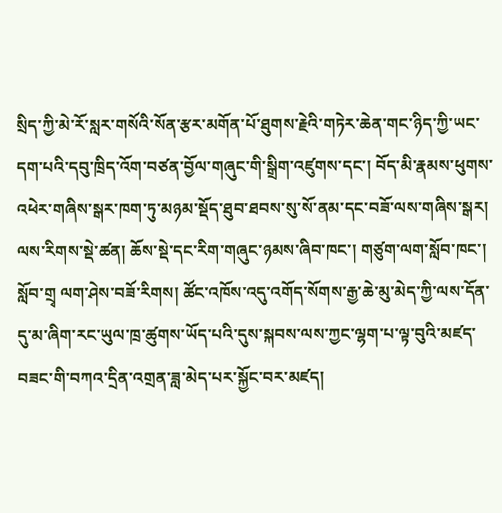སྲིད་ཀྱི་མེ་རོ་སླར་གསོའི་སོན་རྩར་མགོན་པོ་ཐུགས་རྗེའི་གཏེར་ཆེན་གང་ཉིད་ཀྱི་ཡང་དག་པའི་དབུ་ཁྲིད་འོག་བཙན་བྱོལ་གཞུང་གི་སྒྲིག་འཛུགས་དང་། བོད་མི་རྣམས་ཕུགས་འཕེར་གཞིས་སྒར་ཁག་ཏུ་མཉམ་སྡོད་ཐུབ་ཐབས་སུ་སོ་ནམ་དང་བཟོ་ལས་གཞིས་སྒར། ལས་རིགས་སྡེ་ཚན། ཆོས་སྡེ་དང་རིག་གཞུང་ཉམས་ཞིབ་ཁང་། གཙུག་ལག་སློབ་ཁང་། སློབ་གྲྭ ལག་ཤེས་བཟོ་རིགས། ཚོང་འཁོས་འདུ་འགོད་སོགས་རྒྱ་ཆེ་མུ་མེད་ཀྱི་ལས་དོན་དུ་མ་ཞིག་རང་ཡུལ་ཁྲ་ཚུགས་ཡོད་པའི་དུས་སྐབས་ལས་ཀྱང་ལྷག་པ་ལྟ་བུའི་མཛད་བཟང་གི་བཀའ་དྲིན་འགྲན་ཟླ་མེད་པར་སྐྱོང་བར་མཛད།